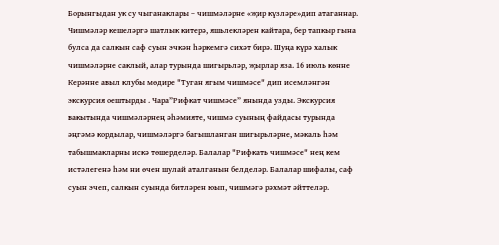Борынгыдан ук су чыганаклары – чишмәләрне «җир күзләре»дип атаганнар. Чишмәләр кешеләргә шатлык китерә, яшьлекләрен кайтара, бер тапкыр гына булса да салкын саф суын эчкән һәркемгә сихәт бирә. Шуңа күрә халык чишмәләрне саклый, алар турында шигырьләр, җырлар яза. 16 июль көнне Керәнне авыл клубы мөдире "Туган ягым чишмәсе" дип исемләнгән экскурсия оештырды . Чара”Рифкат чишмәсе” янында узды. Экскурсия вакытында чишмәләрнең әһәмияте, чишмә суының файдасы турында әңгәмә кордылар, чишмәләргә багышланган шигырьләрне, мәкаль һәм табышмакларны искә төшерделәр. Балалар "Рифкать чишмәсе" нең кем истәлегенә һәм ни өчен шулай аталганын белделәр. Балалар шифалы, саф суын эчеп, салкын суында битләрен юып, чишмәгә рәхмәт әйттеләр.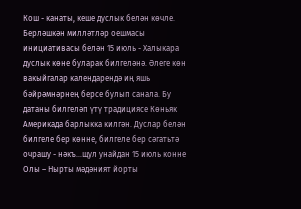Кош - канаты, кеше дуслык белән көчле. Берләшкән милләтләр оешмасы инициативасы белән 15 июль - Халыкара дуслык көне буларак билгеләнә. Әлеге көн вакыйгалар календарендә иң яшь бәйрәмнәрнең берсе булып санала. Бу датаны билгеләп үтү традициясе Көньяк Америкада барлыкка килгән. Дуслар белән билгеле бер көнне, билгеле бер сәгатьтә очрашу - нәкъ...щул унайдан 15 июль конне Олы – Нырты мәдәният йорты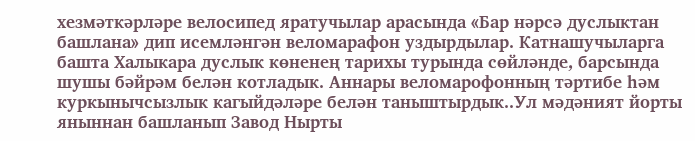хезмәткәрләре велосипед яратучылар арасында «Бар нәрсә дуслыктан башлана» дип исемләнгән веломарафон уздырдылар. Катнашучыларга башта Халыкара дуслык көненең тарихы турында сөйләнде, барсында шушы бәйрәм белән котладык. Аннары веломарофонның тәртибе һәм куркынычсызлык кагыйдәләре белән таныштырдык..Ул мәдәният йорты яныннан башланып Завод Нырты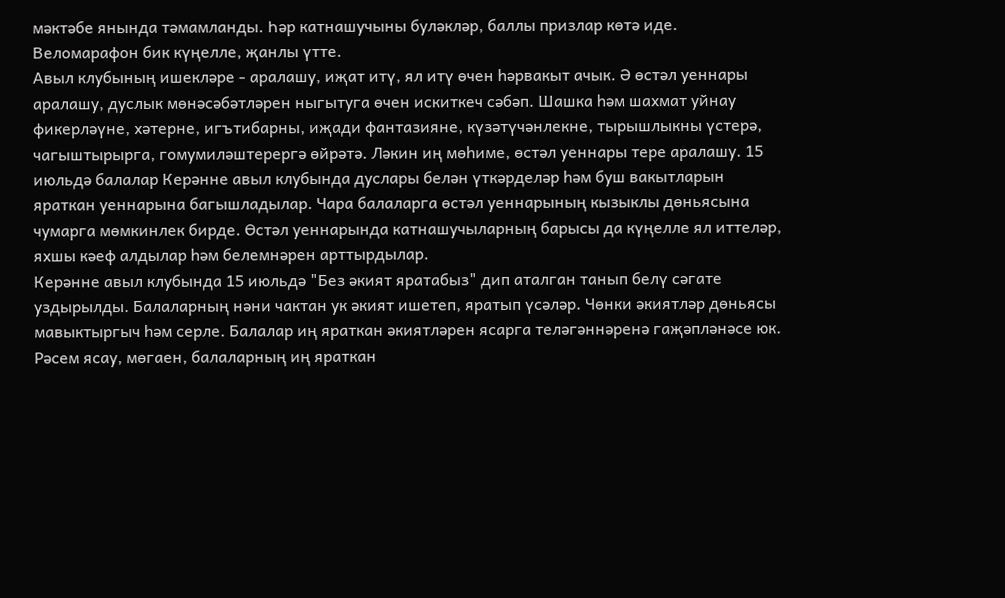мәктәбе янында тәмамланды. Һәр катнашучыны буләкләр, баллы призлар көтә иде. Веломарафон бик күңелле, җанлы үтте.
Авыл клубының ишекләре - аралашу, иҗат итү, ял итү өчен һәрвакыт ачык. Ә өстәл уеннары аралашу, дуслык мөнәсәбәтләрен ныгытуга өчен искиткеч сәбәп. Шашка һәм шахмат уйнау фикерләүне, хәтерне, игътибарны, иҗади фантазияне, күзәтүчәнлекне, тырышлыкны үстерә, чагыштырырга, гомумиләштерергә өйрәтә. Ләкин иң мөһиме, өстәл уеннары тере аралашу. 15 июльдә балалар Керәнне авыл клубында дуслары белән үткәрделәр һәм буш вакытларын яраткан уеннарына багышладылар. Чара балаларга өстәл уеннарының кызыклы дөньясына чумарга мөмкинлек бирде. Өстәл уеннарында катнашучыларның барысы да күңелле ял иттеләр, яхшы кәеф алдылар һәм белемнәрен арттырдылар.
Керәнне авыл клубында 15 июльдә "Без әкият яратабыз" дип аталган танып белү сәгате уздырылды. Балаларның нәни чактан ук әкият ишетеп, яратып үсәләр. Чөнки әкиятләр дөньясы мавыктыргыч һәм серле. Балалар иң яраткан әкиятләрен ясарга теләгәннәренә гаҗәпләнәсе юк. Рәсем ясау, мөгаен, балаларның иң яраткан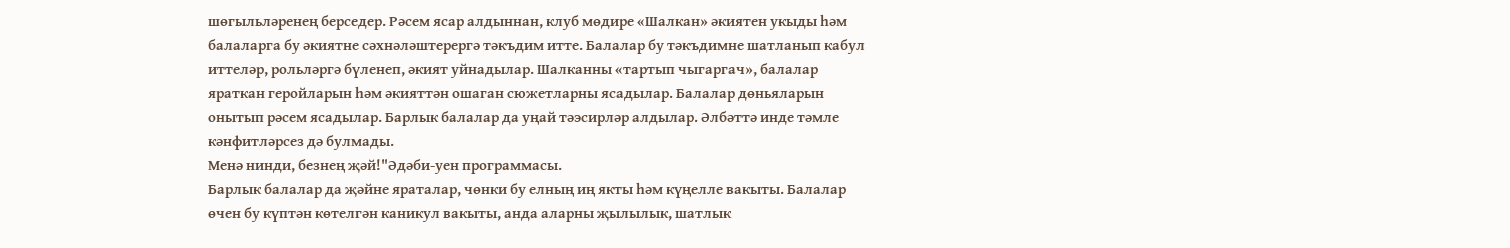шөгыльләренең берседер. Рәсем ясар алдыннан, клуб мөдире «Шалкан» әкиятен укыды һәм балаларга бу әкиятне сәхнәләштерергә тәкъдим итте. Балалар бу тәкъдимне шатланып кабул иттеләр, рольләргә бүленеп, әкият уйнадылар. Шалканны «тартып чыгаргач», балалар яраткан геройларын һәм әкияттән ошаган сюжетларны ясадылар. Балалар дөньяларын онытып рәсем ясадылар. Барлык балалар да уңай тәэсирләр алдылар. Әлбәттә инде тәмле кәнфитләрсез дә булмады.
Менә нинди, безнең җәй!"Әдәби-уен программасы.
Барлык балалар да җәйне яраталар, чөнки бу елның иң якты һәм күңелле вакыты. Балалар өчен бу күптән көтелгән каникул вакыты, анда аларны җылылык, шатлык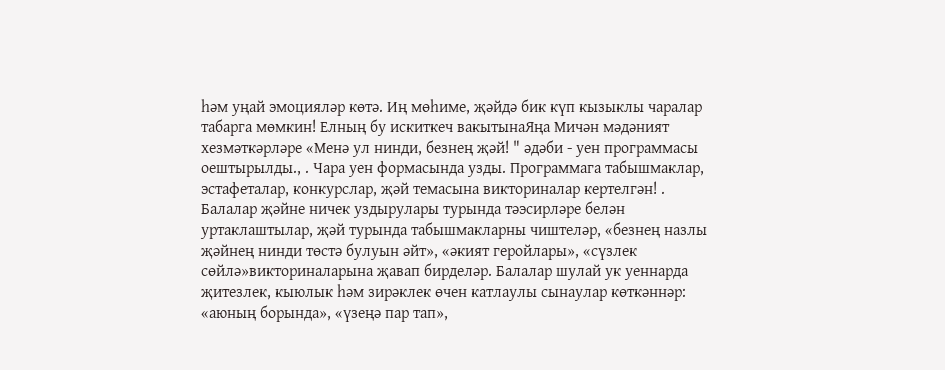һәм уңай эмоцияләр көтә. Иң мөһиме, җәйдә бик күп кызыклы чаралар табарга мөмкин! Елның бу искиткеч вакытынаЯңа Мичән мәдәният хезмәткәрләре «Менә ул нинди, безнең җәй! " әдәби - уен программасы оештырылды., . Чара уен формасында узды. Программага табышмаклар, эстафеталар, конкурслар, җәй темасына викториналар кертелгән! . Балалар җәйне ничек уздырулары турында тәэсирләре белән уртаклаштылар, җәй турында табышмакларны чиштеләр, «безнең назлы җәйнең нинди төстә булуын әйт», «әкият геройлары», «сүзлек сөйлә»викториналарына җавап бирделәр. Балалар шулай ук уеннарда җитезлек, кыюлык һәм зирәклек өчен катлаулы сынаулар көткәннәр: «аюның борында», «үзеңә пар тап»,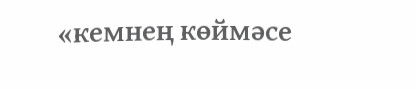«кемнең көймәсе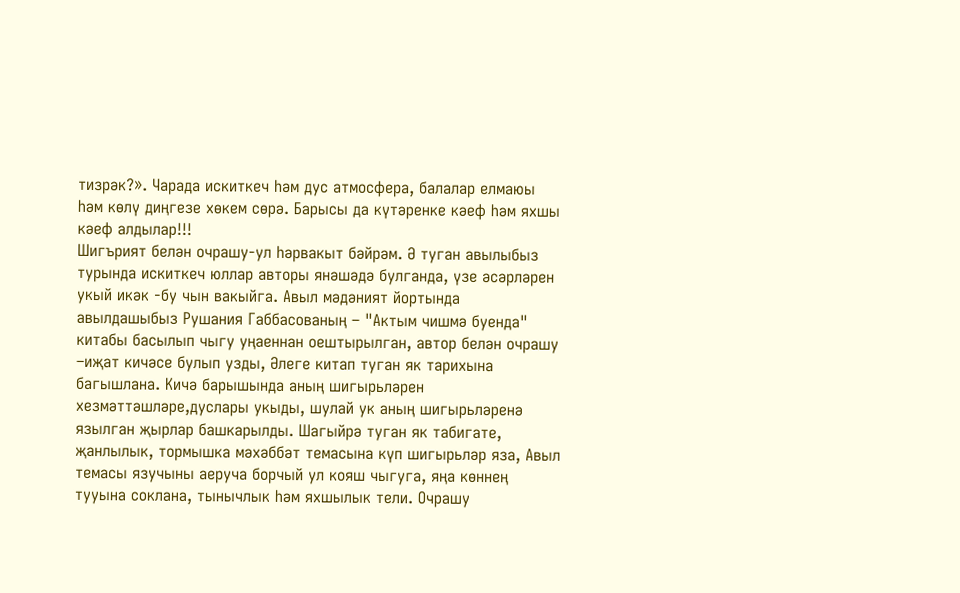тизрәк?». Чарада искиткеч һәм дус атмосфера, балалар елмаюы һәм көлү диңгезе хөкем сөрә. Барысы да күтәренке кәеф һәм яхшы кәеф алдылар!!!
Шигърият белән очрашу-ул һәрвакыт бәйрәм. Ә туган авылыбыз турында искиткеч юллар авторы янәшәдә булганда, үзе әсәрләрен укый икәк -бу чын вакыйга. Авыл мәдәният йортында авылдашыбыз Рушания Габбасованың – "Актым чишмә буенда" китабы басылып чыгу уңаеннан оештырылган, автор белән очрашу –иҗат кичәсе булып узды, Әлеге китап туган як тарихына багышлана. Кичә барышында аның шигырьләрен хезмәттәшләре,дуслары укыды, шулай ук аның шигырьләренә язылган җырлар башкарылды. Шагыйрә туган як табигате, җанлылык, тормышка мәхәббәт темасына күп шигырьләр яза, Авыл темасы язучыны аеруча борчый ул кояш чыгуга, яңа көннең тууына соклана, тынычлык һәм яхшылык тели. Очрашу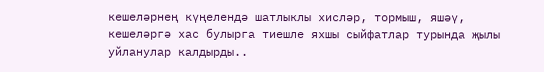кешеләрнең күңелендә шатлыклы хисләр, тормыш, яшәү, кешеләргә хас булырга тиешле яхшы сыйфатлар турында җылы уйланулар калдырды..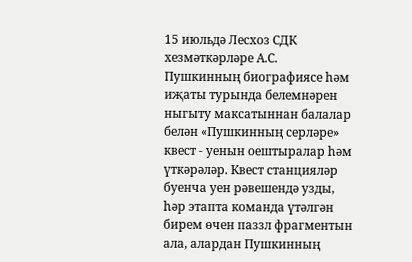15 июльдә Лесхоз СДК хезмәткәрләре А.С. Пушкинның биографиясе һәм иҗаты турында белемнәрен ныгыту максатыннан балалар белән «Пушкинның серләре» квест - уенын оештыралар һәм үткәрәләр. Квест станцияләр буенча уен рәвешендә узды, һәр этапта команда үтәлгән бирем өчен паззл фрагментын ала, алардан Пушкинның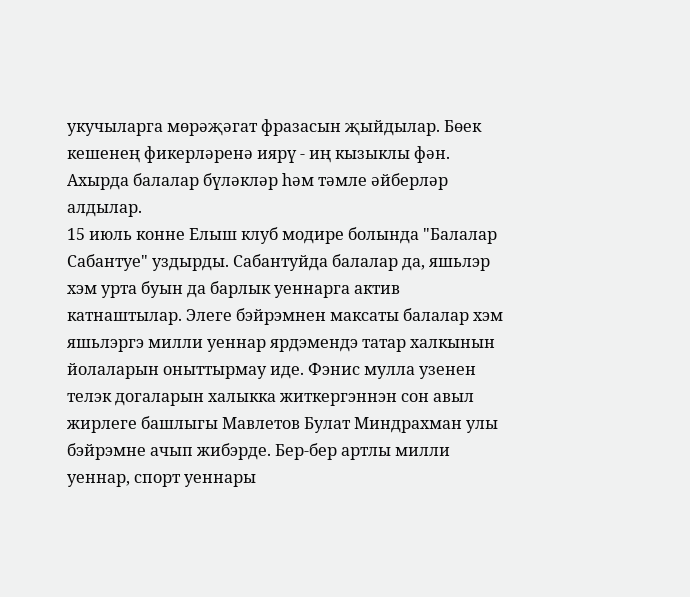укучыларга мөрәҗәгат фразасын җыйдылар. Бөек кешенең фикерләренә иярү - иң кызыклы фән. Ахырда балалар бүләкләр һәм тәмле әйберләр алдылар.
15 июль конне Елыш клуб модире болында "Балалар Сабантуе" уздырды. Сабантуйда балалар да, яшьлэр хэм урта буын да барлык уеннарга актив катнаштылар. Элеге бэйрэмнен максаты балалар хэм яшьлэргэ милли уеннар ярдэмендэ татар халкынын йолаларын оныттырмау иде. Фэнис мулла узенен телэк догаларын халыкка житкергэннэн сон авыл жирлеге башлыгы Мавлетов Булат Миндрахман улы бэйрэмне ачып жибэрде. Бер-бер артлы милли уеннар, спорт уеннары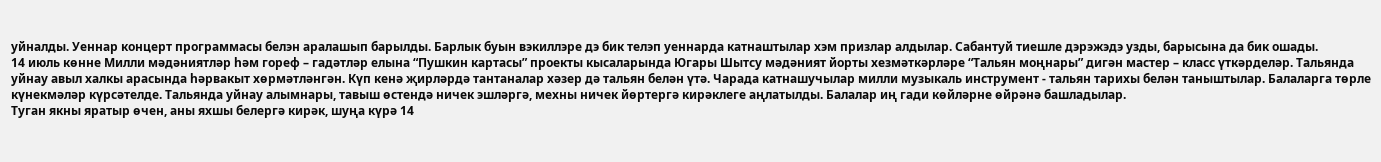уйналды. Уеннар концерт программасы белэн аралашып барылды. Барлык буын вэкиллэре дэ бик телэп уеннарда катнаштылар хэм призлар алдылар. Сабантуй тиешле дэрэжэдэ узды, барысына да бик ошады.
14 июль көнне Милли мәдәниятләр һәм гореф – гадәтләр елына “Пушкин картасы” проекты кысаларында Югары Шытсу мәдәният йорты хезмәткәрләре “Тальян моңнары” дигән мастер – класс үткәрделәр. Тальянда уйнау авыл халкы арасында һәрвакыт хөрмәтләнгән. Күп кенә җирләрдә тантаналар хәзер дә тальян белән үтә. Чарада катнашучылар милли музыкаль инструмент - тальян тарихы белән таныштылар. Балаларга төрле күнекмәләр күрсәтелде. Тальянда уйнау алымнары, тавыш өстендә ничек эшләргә, мехны ничек йөртергә кирәклеге аңлатылды. Балалар иң гади көйләрне өйрәнә башладылар.
Туган якны яратыр өчен, аны яхшы белергә кирәк, шуңа күрә 14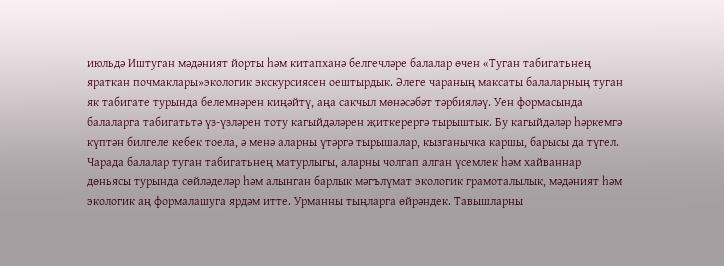июльдә Иштуган мәдәният йорты һәм китапханә белгечләре балалар өчен «Туган табигатьнең яраткан почмаклары»экологик экскурсиясен оештырдык. Әлеге чараның максаты балаларның туган як табигате турында белемнәрен киңәйтү, аңа сакчыл мөнәсәбәт тәрбияләү. Уен формасында балаларга табигатьтә үз-үзләрен тоту кагыйдәләрен җиткерергә тырыштык. Бу кагыйдәләр һәркемгә күптән билгеле кебек тоела, ә менә аларны үтәргә тырышалар, кызганычка каршы, барысы да түгел. Чарада балалар туган табигатьнең матурлыгы, аларны чолгап алган үсемлек һәм хайваннар дөньясы турында сөйләделәр һәм алынган барлык мәгълүмат экологик грамоталылык, мәдәният һәм экологик аң формалашуга ярдәм итте. Урманны тыңларга өйрәндек. Тавышларны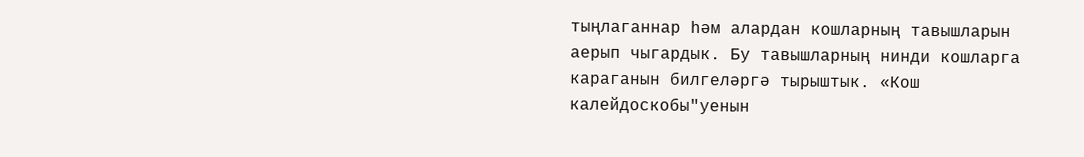тыңлаганнар һәм алардан кошларның тавышларын аерып чыгардык. Бу тавышларның нинди кошларга караганын билгеләргә тырыштык. «Кош калейдоскобы"уенын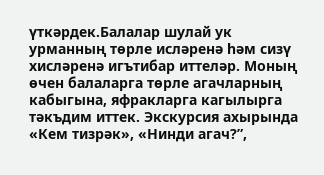үткәрдек.Балалар шулай ук урманның төрле исләренә һәм сизү хисләренә игътибар иттеләр. Моның өчен балаларга төрле агачларның кабыгына, яфракларга кагылырга тәкъдим иттек. Экскурсия ахырында «Кем тизрәк», «Нинди агач?”,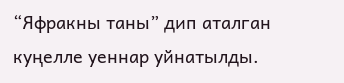“Яфракны таны” дип аталган куңелле уеннар уйнатылды.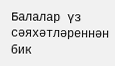Балалар үз сәяхәтләреннән бик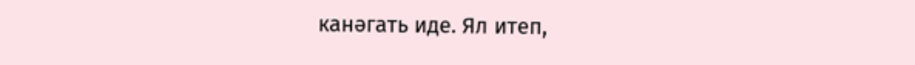канәгать иде. Ял итеп,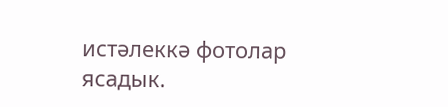истәлеккә фотолар ясадык.